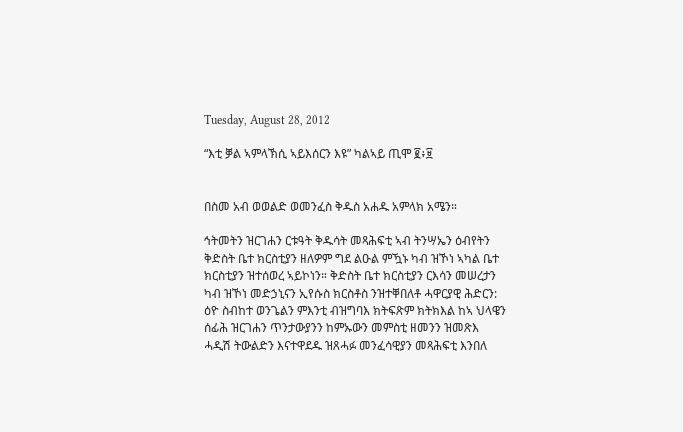Tuesday, August 28, 2012

“እቲ ቓል ኣምላኽሲ ኣይእሰርን እዩ” ካልኣይ ጢሞ ፪፥፱


በስመ አብ ወወልድ ወመንፈስ ቅዱስ አሐዱ አምላክ አሜን።

ኅትመትን ዝርገሐን ርቱዓት ቅዱሳት መጻሕፍቲ ኣብ ትንሣኤን ዕብየትን ቅድስት ቤተ ክርስቲያን ዘለዎም ግደ ልዑል ምዃኑ ካብ ዝኾነ ኣካል ቤተ ክርስቲያን ዝተሰወረ ኣይኮነን። ቅድስት ቤተ ክርስቲያን ርእሳን መሠረታን ካብ ዝኾነ መድኃኒናን ኢየሱስ ክርስቶስ ንዝተቐበለቶ ሓዋርያዊ ሕድርን: ዕዮ ስብከተ ወንጌልን ምእንቲ ብዝግባእ ክትፍጽም ክትክእል ከኣ ህላዌን ሰፊሕ ዝርገሐን ጥንታውያንን ከምኡውን መምስቲ ዘመንን ዝመጽእ ሓዲሽ ትውልድን እናተዋደዱ ዝጸሓፉ መንፈሳዊያን መጻሕፍቲ እንበለ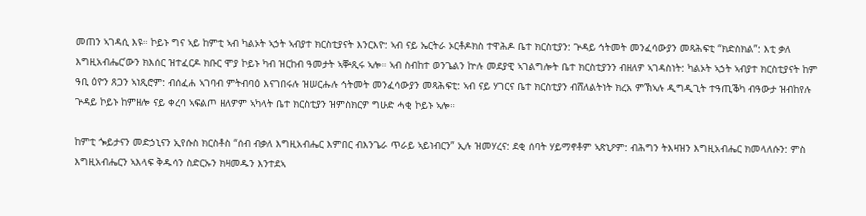መጠን ኣገዳሲ እዩ። ኮይኑ ግና ኣይ ከምቲ ኣብ ካልኦት ኣኃት ኣብያተ ክርስቲያናት እንርእዮ: ኣብ ናይ ኤርትራ ኦርቶዶክስ ተዋሕዶ ቤተ ክርስቲያን: ጕዳይ ኅትመት መንፈሳውያን መጻሕፍቲ “ክድስክል”: እቲ ቃለ እግዚአብሔር’ውን ክእሰር ዝተፈርዶ ክቡር ሞያ ኮይኑ ካብ ዝርከብ ዓመታት ኣቝጺሩ ኣሎ። ኣብ ስብከተ ወንጌልን ኵሉ መደያዊ ኣገልግሎት ቤተ ክርስቲያንን ብዘለዎ ኣገዳስነት: ካልኦት ኣኃት ኣብያተ ክርስቲያናት ከም ዓቢ ዕዮን ጸጋን ኣነጺሮም: ብሰፈሐ ኣገባብ ምትብባዕ እናገበሩሉ ዝሠርሑሉ ኅትመት መንፈሳውያን መጻሕፍቲ: ኣብ ናይ ሃገርና ቤተ ክርስቲያን ብሸለልትነት ክረአ ምኽኣሉ ዲግዲጊት ተዓጢቕካ ብዓውታ ዝብከየሉ ጕዳይ ኮይኑ ከምዘሎ ናይ ቀረባ ኣፍልጦ ዘለዎም ኣካላት ቤተ ክርስቲያን ዝምስክርዎ ግሁድ ሓቂ ኮይኑ ኣሎ።

ከምቲ ጐይታናን መድኃኒናን ኢየሱስ ክርስቶስ “ሰብ ብቃለ እግዚአብሔር እምበር ብእንጌራ ጥራይ ኣይነብርን” ኢሉ ዝመሃረና: ደቂ ሰባት ሃይማኖቶም ኣጽኒዖም: ብሕግን ትእዛዝን እግዚአብሔር ክመላለሱን: ምስ እግዚአብሔርን ኣእላፍ ቅዱሳን ስድርኡን ክዛመዱን እንተደኣ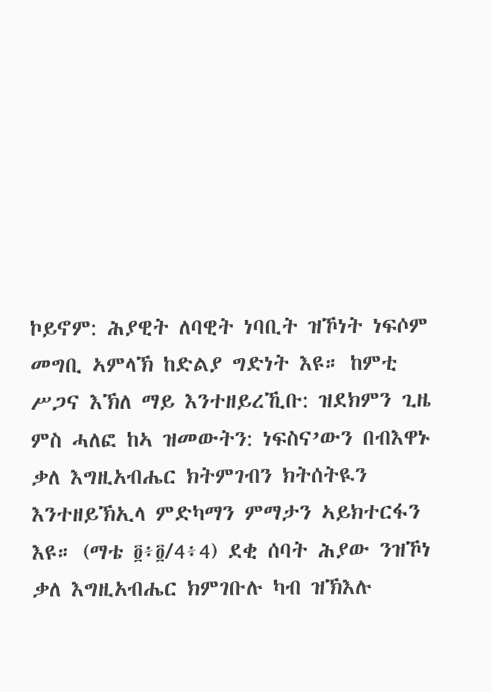ኮይኖም: ሕያዊት ለባዊት ነባቢት ዝኾነት ነፍሶም መግቢ ኣምላኽ ከድልያ ግድነት እዩ። ከምቲ ሥጋና እኽለ ማይ እንተዘይረኺቡ: ዝደክምን ጊዜ ምስ ሓለፎ ከኣ ዝመውትን: ነፍስና’ውን በብእዋኑ ቃለ እግዚአብሔር ክትምገብን ክትሰትዪን እንተዘይኽኢላ ምድካማን ምማታን ኣይክተርፋን እዩ። (ማቴ ፬፥፬/4፥4) ደቂ ሰባት ሕያው ንዝኾነ ቃለ እግዚአብሔር ክምገቡሉ ካብ ዝኽእሉ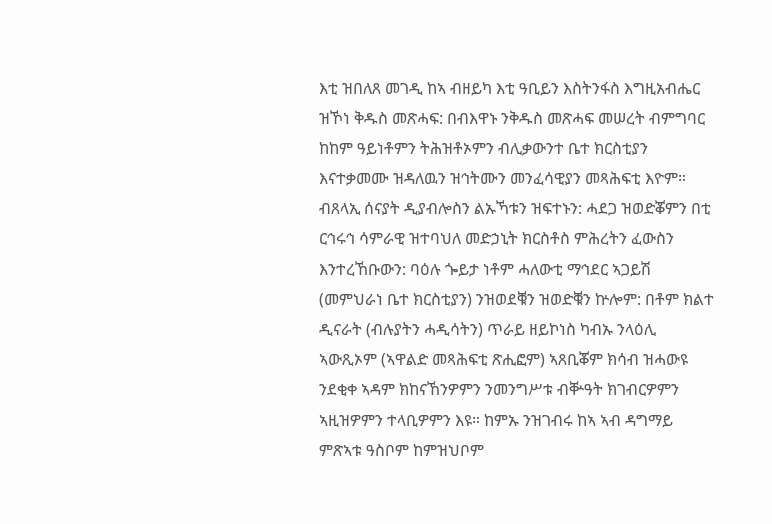እቲ ዝበለጸ መገዲ ከኣ ብዘይካ እቲ ዓቢይን እስትንፋስ እግዚአብሔር ዝኾነ ቅዱስ መጽሓፍ: በብእዋኑ ንቅዱስ መጽሓፍ መሠረት ብምግባር ከከም ዓይነቶምን ትሕዝቶኦምን ብሊቃውንተ ቤተ ክርስቲያን እናተቃመሙ ዝዳለዉን ዝኅትሙን መንፈሳዊያን መጻሕፍቲ እዮም። ብጸላኢ ሰናያት ዲያብሎስን ልኡኻቱን ዝፍተኑን: ሓደጋ ዝወድቖምን በቲ ርኅሩኅ ሳምራዊ ዝተባህለ መድኃኒት ክርስቶስ ምሕረትን ፈውስን እንተረኸቡውን: ባዕሉ ጐይታ ነቶም ሓለውቲ ማኅደር ኣጋይሽ (መምህራነ ቤተ ክርስቲያን) ንዝወደቑን ዝወድቑን ኵሎም: በቶም ክልተ ዲናራት (ብሉያትን ሓዲሳትን) ጥራይ ዘይኮነስ ካብኡ ንላዕሊ ኣውጺኦም (ኣዋልድ መጻሕፍቲ ጽሒፎም) ኣጸቢቖም ክሳብ ዝሓውዩ ንደቂቀ ኣዳም ክከናኸንዎምን ንመንግሥቱ ብቝዓት ክገብርዎምን ኣዚዝዎምን ተላቢዎምን እዩ። ከምኡ ንዝገብሩ ከኣ ኣብ ዳግማይ ምጽኣቱ ዓስቦም ከምዝህቦም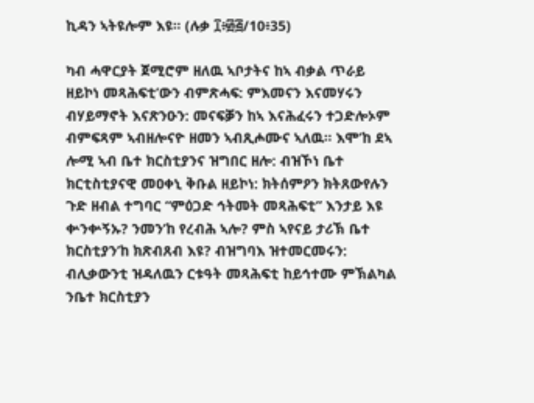ኪዳን ኣትዩሎም እዩ። (ሉቃ ፲፥፴፭/10፥35)

ካብ ሓዋርያት ጀሚሮም ዘለዉ ኣቦታትና ከኣ ብቃል ጥራይ ዘይኮነ መጻሕፍቲ’ውን ብምጽሓፍ: ምእመናን እናመሃሩን ብሃይማኖት እናጽንዑን: መናፍቓን ከኣ እናሕፈሩን ተጋድሎኦም ብምፍጻም ኣብዘሎናዮ ዘመን ኣብጺሖሙና ኣለዉ። እሞ’ከ ደኣ ሎሚ ኣብ ቤተ ክርስቲያንና ዝግበር ዘሎ: ብዝኾነ ቤተ ክርቲስቲያናዊ መዐቀኒ ቅቡል ዘይኮነ: ክትሰምዖን ክትጸውየሉን ጉድ ዘብል ተግባር “ምዕጋድ ኅትመት መጻሕፍቲ” እንታይ እዩ ቍንቍኝኡ? ንመን’ከ የረብሕ ኣሎ? ምስ ኣየናይ ታሪኽ ቤተ ክርስቲያን’ከ ክጽብጸብ እዩ? ብዝግባእ ዝተመርመሩን: ብሊቃውንቲ ዝዳለዉን ርቱዓት መጻሕፍቲ ከይኅተሙ ምኽልካል ንቤተ ክርስቲያን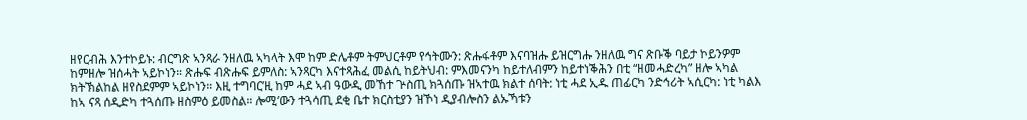ዘየርብሕ እንተኮይኑ: ብርግጽ ኣንጻራ ንዘለዉ ኣካላት እሞ ከም ድሌቶም ትምህርቶም የኅትሙን: ጽሑፋቶም እናባዝሑ ይዝርግሑ ንዘለዉ ግና ጽቡቕ ባይታ ኮይንዎም ከምዘሎ ዝሰሓት ኣይኮነን። ጽሑፍ ብጽሑፍ ይምለስ: ኣንጻርካ እናተጻሕፈ መልሲ ከይትህብ: ምእመናንካ ከይተለብምን ከይተነቕሕን በቲ “ዘመሓድረካ” ዘሎ ኣካል ክትኽልከል ዘየስደምም ኣይኮነን። እዚ ተግባር’ዚ ከም ሓደ ኣብ ዓውዲ መኸተ ጕስጢ ክጓሰጡ ዝኣተዉ ክልተ ሰባት: ነቲ ሓደ ኢዱ ጠፊርካ ንድኅሪት ኣሲርካ: ነቲ ካልእ ከኣ ናጻ ሰዲድካ ተጓሰጡ ዘስምዕ ይመስል። ሎሚ’ውን ተጓሳጢ ደቂ ቤተ ክርስቲያን ዝኾነ ዲያብሎስን ልኡኻቱን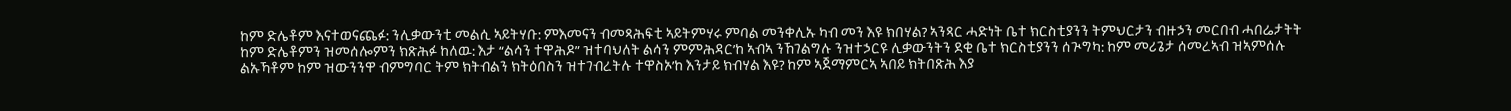ከም ድሌቶም እናተወናጨፉ: ንሊቃውንቲ መልሲ ኣይትሃቡ: ምእመናን ብመጻሕፍቲ ኣይትምሃሩ ምባል መንቀሊኡ ካብ መን እዩ ክበሃል? ኣንጻር ሓድነት ቤተ ክርስቲያንን ትምህርታን ብዙኃን መርበብ ሓበሬታትት ከም ድሌቶምን ዝመሰሎምን ክጽሕፉ ከለዉ: እታ “ልሳን ተዋሕዶ” ዝተባህለት ልሳን ምምሕዳር’ከ ኣብኣ ንኸገልግሉ ንዝተኃርዩ ሊቃውንትን ደቂ ቤተ ክርስቲያንን ሰጒግካ: ከም መሪጌታ ሰመረኣብ ዝኣምሰሉ ልኡኻቶም ከም ዝውንንዋ ብምግባር ትም ክትብልን ክትዕበስን ዝተገብረትሉ ተዋስኦ’ከ እንታይ ክብሃል እዩ? ከም ኣጀማምርኣ ኣበይ ክትበጽሕ እያ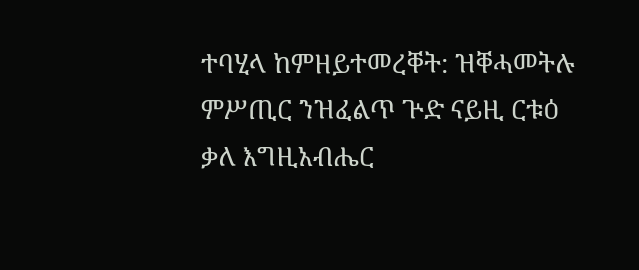ተባሂላ ከምዘይተመረቐት: ዝቐሓመትሉ ምሥጢር ንዝፈልጥ ጕድ ናይዚ ርቱዕ ቃለ እግዚአብሔር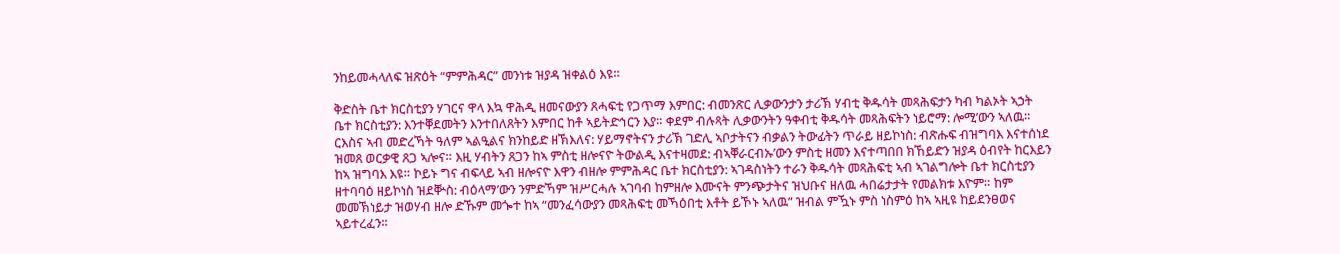ንከይመሓላለፍ ዝጽዕት “ምምሕዳር” መንነቱ ዝያዳ ዝቀልዕ እዩ።

ቅድስት ቤተ ክርስቲያን ሃገርና ዋላ እኳ ዋሕዲ ዘመናውያን ጸሓፍቲ የጋጥማ እምበር: ብመንጽር ሊቃውንታን ታሪኽ ሃብቲ ቅዱሳት መጻሕፍታን ካብ ካልኦት ኣኃት ቤተ ክርስቲያን: እንተቐደመትን እንተበለጸትን እምበር ከቶ ኣይትድኅርን እያ። ቀደም ብሉጻት ሊቃውንትን ዓቀብቲ ቅዱሳት መጻሕፍትን ነይሮማ: ሎሚ’ውን ኣለዉ። ርእስና ኣብ መድረኻት ዓለም ኣልዒልና ክንከይድ ዘኽእለና: ሃይማኖትናን ታሪኽ ገድሊ ኣቦታትናን ብቃልን ትውፊትን ጥራይ ዘይኮነስ: ብጽሑፍ ብዝግባእ እናተሰነደ ዝመጸ ወርቃዊ ጸጋ ኣሎና። እዚ ሃብትን ጸጋን ከኣ ምስቲ ዘሎናዮ ትውልዲ እናተዛመደ: ብኣቐራርብኡ’ውን ምስቲ ዘመን እናተጣበበ ክኸይድን ዝያዳ ዕብየት ከርእይን ከኣ ዝግባእ እዩ። ኮይኑ ግና ብፍላይ ኣብ ዘሎናዮ እዋን ብዘሎ ምምሕዳር ቤተ ክርስቲያን: ኣገዳስነትን ተራን ቅዱሳት መጻሕፍቲ ኣብ ኣገልግሎት ቤተ ክርስቲያን ዘተባባዕ ዘይኮነስ ዝደቝስ: ብዕላማ’ውን ንምድኻም ዝሥርሓሉ ኣገባብ ከምዘሎ እሙናት ምንጭታትና ዝህቡና ዘለዉ ሓበሬታታት የመልክቱ እዮም። ከም መመኽነይታ ዝወሃብ ዘሎ ድኹም መጐተ ከኣ “መንፈሳውያን መጻሕፍቲ መኻዕበቲ እቶት ይኾኑ ኣለዉ” ዝብል ምዃኑ ምስ ነስምዕ ከኣ ኣዚዩ ከይደንፀወና ኣይተረፈን።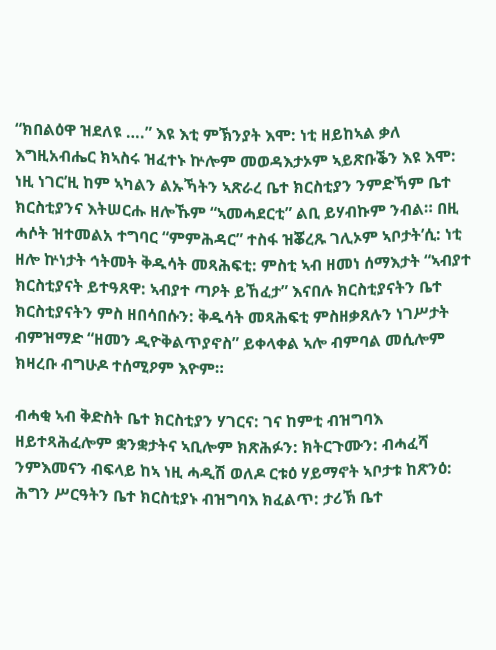“ክበልዕዋ ዝደለዩ ….” እዩ እቲ ምኽንያት እሞ: ነቲ ዘይከኣል ቃለ እግዚአብሔር ክኣስሩ ዝፈተኑ ኵሎም መወዳእታኦም ኣይጽቡቕን እዩ እሞ: ነዚ ነገር’ዚ ከም ኣካልን ልኡኻትን ኣጽራረ ቤተ ክርስቲያን ንምድኻም ቤተ ክርስቲያንና እትሠርሑ ዘሎኹም “ኣመሓደርቲ” ልቢ ይሃብኩም ንብል። በዚ ሓሶት ዝተመልአ ተግባር “ምምሕዳር” ተስፋ ዝቖረጹ ገሊኦም ኣቦታት’ሲ: ነቲ ዘሎ ኵነታት ኅትመት ቅዱሳት መጻሕፍቲ: ምስቲ ኣብ ዘመነ ሰማእታት “ኣብያተ ክርስቲያናት ይተዓጸዋ: ኣብያተ ጣዖት ይኸፈታ” እናበሉ ክርስቲያናትን ቤተ ክርስቲያናትን ምስ ዘበሳበሱን: ቅዱሳት መጻሕፍቲ ምስዘቃጸሉን ነገሥታት ብምዝማድ “ዘመን ዲዮቅልጥያኖስ” ይቀላቀል ኣሎ ብምባል መሲሎም ክዛረቡ ብግሁዶ ተሰሚዖም እዮም።

ብሓቂ ኣብ ቅድስት ቤተ ክርስቲያን ሃገርና: ገና ከምቲ ብዝግባእ ዘይተጻሕፈሎም ቋንቋታትና ኣቢሎም ክጽሕፉን: ክትርጉሙን: ብሓፈሻ ንምእመናን ብፍላይ ከኣ ነዚ ሓዲሽ ወለዶ ርቱዕ ሃይማኖት ኣቦታቱ ከጽንዕ: ሕግን ሥርዓትን ቤተ ክርስቲያኑ ብዝግባእ ክፈልጥ: ታሪኽ ቤተ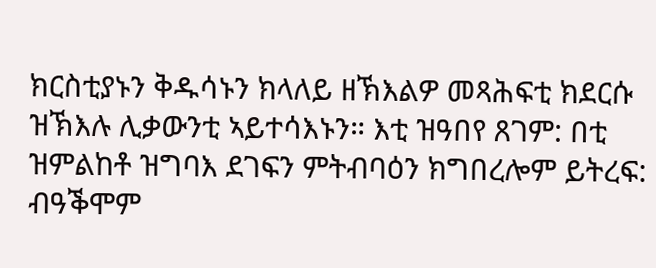ክርስቲያኑን ቅዱሳኑን ክላለይ ዘኽእልዎ መጻሕፍቲ ክደርሱ ዝኽእሉ ሊቃውንቲ ኣይተሳእኑን። እቲ ዝዓበየ ጸገም: በቲ ዝምልከቶ ዝግባእ ደገፍን ምትብባዕን ክግበረሎም ይትረፍ: ብዓቕሞም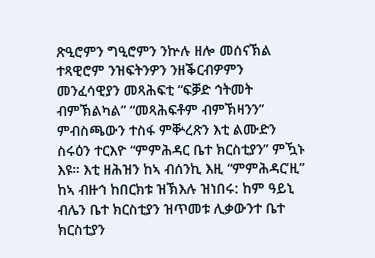ጽዒሮምን ግዒሮምን ንኵሉ ዘሎ መሰናኽል ተጻዊሮም ንዝፍትንዎን ንዘቕርብዎምን መንፈሳዊያን መጻሕፍቲ “ፍቓድ ኅትመት ብምኽልካል” “መጻሕፍቶም ብምኽዛንን” ምብስጫውን ተስፋ ምቝረጽን እቲ ልሙድን ስሩዕን ተርእዮ “ምምሕዳር ቤተ ክርስቲያን” ምዃኑ እዩ። እቲ ዘሕዝን ከኣ ብሰንኪ እዚ “ምምሕዳር’ዚ” ከኣ ብዙኅ ከበርክቱ ዝኽእሉ ዝነበሩ: ከም ዓይኒ ብሌን ቤተ ክርስቲያን ዝጥመቱ ሊቃውንተ ቤተ ክርስቲያን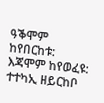ዓቕሞም ከየበርከቱ: እጃሞም ከየወፈዩ: ተተካኢ ዘይርከቦ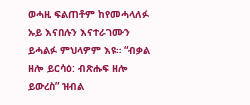ወሓዚ ፍልጠቶም ከየመሓላለፉ ኡይ እናበሉን እናተራገሙን ይሓልፉ ምህላዎም እዩ። “ብቃል ዘሎ ይርሳዕ: ብጽሑፍ ዘሎ ይውረስ” ዝብል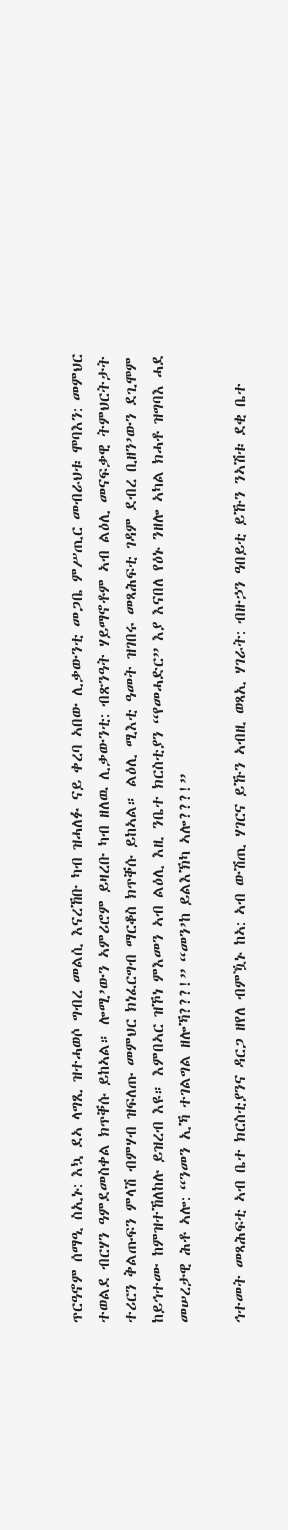ጥርዓኖም ሰማዒ ስኢኑ: እኳ ደኣ ላግጺ ዝተሓወሶ ግብረ መልሲ እናረኸቡ ካብ ዝሓለፉ ናይ ቀረባ ኣበው ሊቃውንቲ መጋቤ ምሥጢር መብራህቱ ሞባእን: መምህር ተወልደ ብርሃን ዓምደመስቀል ክጥቐሱ ይከኣል። ሎሚ’ውን ኣምሪሮም ይዛረቡ ካብ ዘለዉ ሊቃውንቲ: ብጽንዓት ሃይማኖቶም ኣብ ልዕሊ መናፍቃዊ ትምህርትታት ተሪርን ቅልጡፍን ምላሽ ብምሃብ ዝፍለጡ መምህር ክነፈርግብ ማርቆስ ክጥቐሱ ይከኣል። ልዕሊ ሚእቲ ዓመት ዝገበሩ መጻሕፍቲ ገዳም ደብረ ቢዘን’ውን ደጊሞም ከይኅተሙ ከምዝተኸለከሉ ይዝረብ እዩ። እምበኣር ዝኾነ ምእመን ኣብ ልዕሊ እዚ ንቤተ ክርስቲያን “የመሓድር” እያ እናበለ የዕኑ ንዘሎ ኣካል ክሓቶ ዝግባእ ሓደ መሠረታዊ ሕቶ ኣሎ: “ንመን ኢኻ ተገልግል ዘሎኻ???!” “መን’ከ ይልእኽካ ኣሎ???!”

ኅተመት መጻሕፍቲ ኣብ ቤተ ክርስቲያንና ዳርጋ ዘየለ ብምዃኑ ከኣ: ኣብ ውሽጢ ሃገርና ይኹን ኣብዚ ወጻኢ ሃገራት: ብዙኃን ዓበይቲ ይኹን ንኣሽቱ ደቂ ቤተ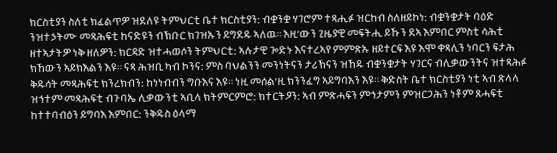ክርስቲያን ስለቲ ክፈልጥዎ ዝደለዩ ትምህርቲ ቤተ ክርስቲያን: ብቋንቋ ሃገሮም ተጻሒፉ ዝርከብ ስለዘይኮነ: ብቋንቋታት ባዕድ ንዝተኃትሙ መጻሕፍቲ ከናድዩን ብኽቡር ክገዝኡን ይግደዱ ኣለዉ። እዚ’ውን ጊዜያዊ መፍትሒ ይኹን ደኣ እምበር ምስቲ ሳሕቲ ዘተኣታትዎ ነቅ ዘለዎን: ክርዳድ ዝተሓወሶን ትምህርቲ: ኣሉታዊ ጐድኑ እናተረኣየ ምምጽኡ ዘይተርፍ እዩ እሞ ቀጻሊን ነባርን ፍታሕ ክኸውን ኣይክእልን እዩ። ናጻ ሕዝቢ ካብ ኮንና: ምስ ባህልንን መንነትናን ታሪኽናን ዝኸዱ ብቋንቋታት ሃገርና ብሊቃውንትና ዝተጻሕፉ ቅዱሳት መጻሕፍቲ ክንረክብን: ከነነብብን ግቡእና እዩ። ነዚ መሰል’ዚ ክንንፈግ ኣይግባእን እዩ። ቅድስት ቤተ ክርስቲያን ነቲ ኣብ ጽላላ ዝኅተም መጻሕፍቲ ብጉባኤ ሊቃውንቲ ኣቢላ ክትምርምሮ: ክተርትዖን: ኣብ ምጽሓፍን ምኅታምን ምዝርጋሕን ነቶም ጸሓፍቲ ከተተባብዕን ይግባእ እምበር: ንቅዱስ ዕላማ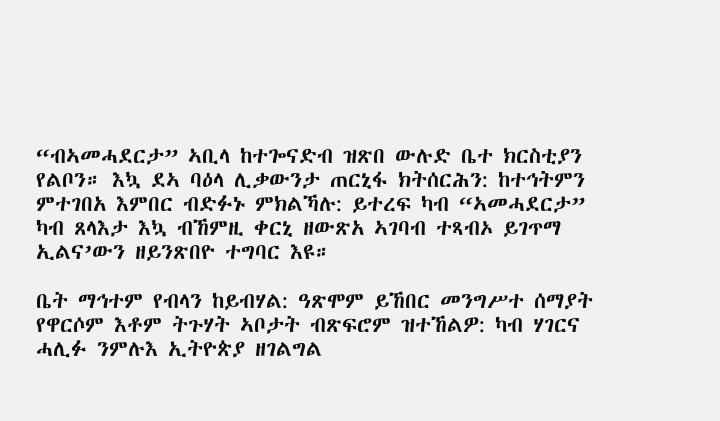“ብኣመሓደርታ” ኣቢላ ከተጐናድብ ዝጽበ ውሉድ ቤተ ክርስቲያን የልቦን። እኳ ደኣ ባዕላ ሊቃውንታ ጠርኒፋ ክትሰርሕን: ከተኅትምን ምተገበአ እምበር ብድፉኑ ምክልኻሉ: ይተረፍ ካብ “ኣመሓደርታ” ካብ ጸላእታ እኳ ብኸምዚ ቀርኒ ዘውጽአ ኣገባብ ተጻብኦ ይገጥማ ኢልና’ውን ዘይንጽበዮ ተግባር እዩ።

ቤት ማኅተም የብላን ከይብሃል: ዓጽሞም ይኸበር መንግሥተ ሰማያት የዋርሶም እቶም ትጉሃት ኣቦታት ብጽፍሮም ዝተኸልዎ: ካብ ሃገርና ሓሊፉ ንምሉእ ኢትዮጵያ ዘገልግል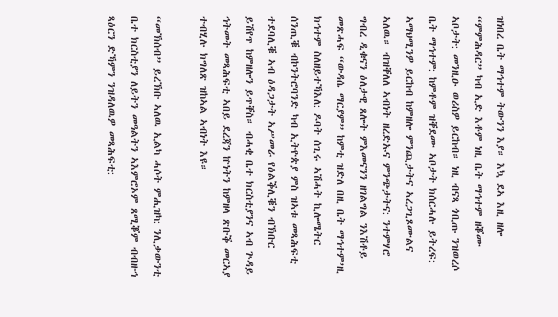ዝነበረ ቤት ማኅተም ትውንን እያ። እኳ ደኣ እዚ ዘሎ “ምምሕዳር” ካብ ኢድ እቶም ነዚ ቤት ማኅተም ዘቖሙ ኣቦታት: መንዚዑ ወሪስዎ ይርከብ። ነዚ ብናጻ ጎቢጡ ንዝወረሶ ቤት ማኅተም: ከምቶም ዝቐደሙ ኣቦታት ክሰርሓሉ ይትረፍ: ኣማህሚንዎ ይርከብ ከምዘሎ ምንጪታትና ኣረጋጊጾሙልና ኣለዉ። ብዝቐለለ ኣብነት ዘረድኡና ምንጭታትና: ንተምሃሮ ግብረ ዲቁናን ዕለታዊ ጸሎት ምእመናንን ዘገልግል ንእሽቶይ መጽሓፍ “ውዳሴ ማርያም” ከምቲ ዝድለ በዚ ቤት ማኅተም’ዚ ክኅተም ስለዘይተኻእለ: ዶባት ሰጊሩ ኣሽሓት ኪሎሜትር ሰንጢቑ ብኮንትሮባንድ ካብ ኢትዮጵያ ምስ ዝኣቱ መጻሕፍቲ ተደባሊቑ ኣብ ዕዳጋታት ኣሥመራ የዕልቕሊቑን ብኽቡር ይሽየጥ ከምዘሎን ይጥቐስ። ብሓቂ ቤተ ክርስቲያንና ኣብ ጕዳይ ኅትመት መጻሕፍቲ ኣበይ ደረጃን ኵነትን ከምዘላ ጽቡቕ መርኣያ ተብሂሉ ክግለጽ ዝከኣል ኣብነት እዩ።

“መኽሰብ” ይረኽቡ ኣለዉ ኢልካ ሓሶት ምሒዝካ: ንሊቃውንቲ ቤተ ክርስቲያን ለይትን መዓልትን ኣእምሮኦም ጸሚቖም ብብዙኅ ጻዕርን ድኻምን ንዝዳለዉዎ መጻሕፍቲ: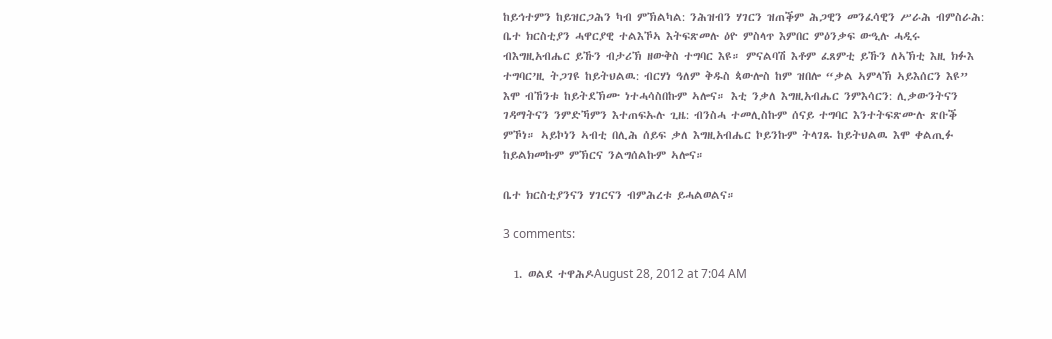ከይኅተምን ከይዝርጋሕን ካብ ምኽልካል: ንሕዝብን ሃገርን ዝጠቕም ሕጋዊን መንፈሳዊን ሥራሕ ብምስራሕ: ቤተ ክርስቲያን ሓዋርያዊ ተልእኾኣ እትፍጽመሉ ዕዮ ምስላጥ እምበር ምዕንቃፍ ውዒሉ ሓዲሩ ብእግዚአብሔር ይኹን ብታሪኽ ዘውቅስ ተግባር እዩ። ምናልባሽ እቶም ፈጸምቲ ይኹን ለኣኽቲ እዚ ክፉእ ተግባር’ዚ ትጋገዩ ከይትህልዉ: ብርሃነ ዓለም ቅዱስ ጳውሎስ ከም ዝበሎ “ቃል ኣምላኽ ኣይእሰርን እዩ” እሞ ብኸንቱ ከይትደኽሙ ነተሓሳስበኩም ኣሎና። እቲ ንቃለ እግዚአብሔር ንምእሳርን: ሊቃውንትናን ገዳማትናን ንምድኻምን እተጠፍኡሉ ጊዜ: ብንስሓ ተመሊስኩም ሰናይ ተግባር እንተትፍጽሙሉ ጽቡቕ ምኾነ። ኣይኮነን ኣብቲ በሊሕ ሰይፍ ቃለ እግዚአብሔር ኮይንኩም ትላገጹ ከይትህልዉ እሞ ቀልጢፉ ከይልክመኩም ምኽርና ንልግሰልኩም ኣሎና።

ቤተ ክርስቲያንናን ሃገርናን ብምሕረቱ ይሓልወልና።

3 comments:

  1. ወልደ ተዋሕዶAugust 28, 2012 at 7:04 AM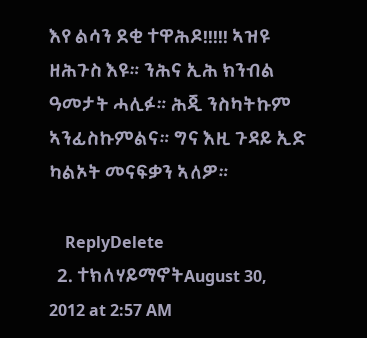እየ ልሳን ደቂ ተዋሕዶ!!!!! ኣዝዩ ዘሕጉስ እዩ። ንሕና ኢሕ ክንብል ዓመታት ሓሊፉ። ሕጂ ንስካትኩም ኣንፊስኩምልና። ግና እዚ ጉዳይ ኢድ ካልኦት መናፍቃን ኣለዎ።

    ReplyDelete
  2. ተክለሃይማኖትAugust 30, 2012 at 2:57 AM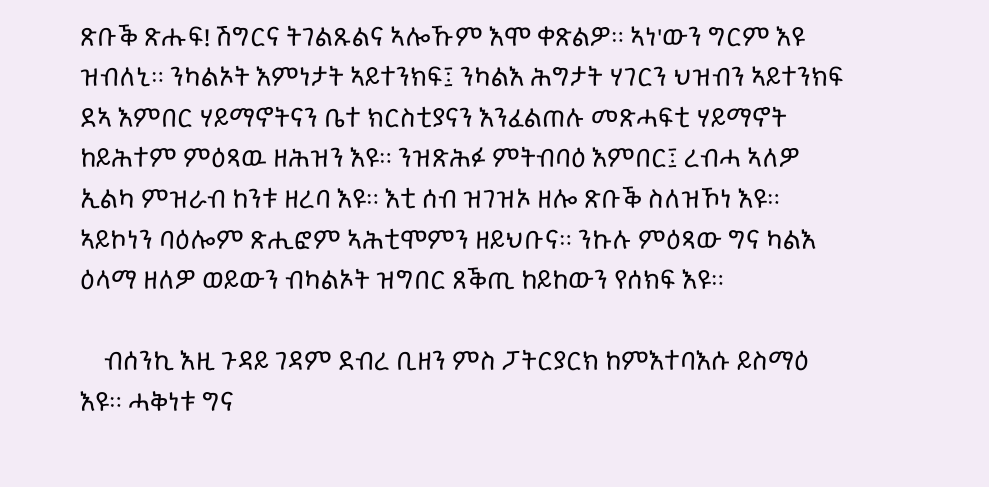ጽቡቕ ጽሑፍ! ሽግርና ትገልጹልና ኣሎኹም እሞ ቀጽልዎ። ኣነ'ውን ግርም እዩ ዝብለኒ። ንካልኦት እምነታት ኣይተንክፍ፤ ንካልእ ሕግታት ሃገርን ህዝብን ኣይተንክፍ ደኣ እምበር ሃይማኖትናን ቤተ ክርስቲያናን እንፈልጠሉ መጽሓፍቲ ሃይማኖት ከይሕተም ምዕጻዉ ዘሕዝን እዩ። ንዝጽሕፉ ምትብባዕ እምበር፤ ረብሓ ኣለዎ ኢልካ ምዝራብ ከንቱ ዘረባ እዩ። እቲ ሰብ ዝገዝኦ ዘሎ ጽቡቕ ስለዝኾነ እዩ። ኣይኮነን ባዕሎም ጽሒፎም ኣሕቲሞምን ዘይህቡና። ንኩሉ ምዕጻው ግና ካልእ ዕላማ ዘለዎ ወይውን ብካልኦት ዝግበር ጸቕጢ ከይከውን የሰክፍ እዩ።

    ብሰንኪ እዚ ጉዳይ ገዳም ደብረ ቢዘን ምስ ፓትርያርክ ከምእተባእሱ ይስማዕ እዩ። ሓቅነቱ ግና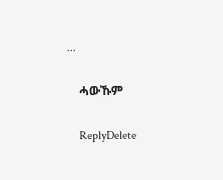...

    ሓውኹም

    ReplyDelete